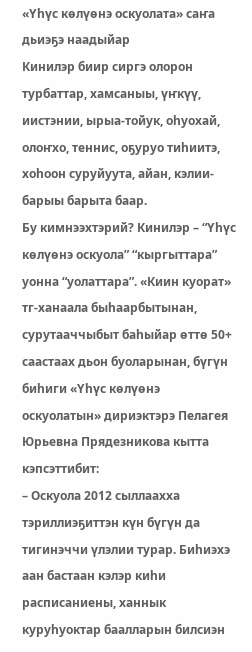«Үһүс көлүөнэ оскуолата» саҥа дьиэҕэ наадыйар
Кинилэр биир сиргэ олорон турбаттар, хамсаныы, үҥкүү, иистэнии, ырыа-тойук, оһуохай, олоҥхо, теннис, оҕуруо тиһиитэ, хоһоон суруйуута, айан, кэлии-барыы барыта баар.
Бу кимнээхтэрий? Кинилэр – “Үһүс көлүөнэ оскуола” “кыргыттара” уонна “уолаттара”. «Киин куорат» тг-ханаала быһаарбытынан, сурутааччыбыт баһыйар өттө 50+ саастаах дьон буоларынан, бүгүн биһиги «Үһүс көлүөнэ оскуолатын» дириэктэрэ Пелагея Юрьевна Прядезникова кытта кэпсэттибит:
– Оскуола 2012 сыллаахха тэриллиэҕиттэн күн бүгүн да тигинэччи үлэлии турар. Биһиэхэ аан бастаан кэлэр киһи расписаниены, ханнык куруһуоктар баалларын билсиэн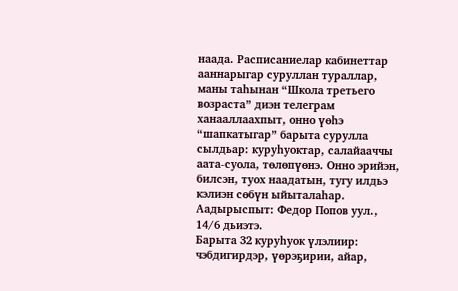наада. Расписаниелар кабинеттар ааннарыгар суруллан тураллар, маны таһынан “Школа третьего возраста” диэн телеграм ханааллаахпыт, онно үөһэ “шапкатыгар” барыта сурулла сылдьар: куруһуоктар, салайааччы аата-суола, төлөпүөнэ. Онно эрийэн, билсэн, туох наадатын, тугу илдьэ кэлиэн сөбүн ыйыталаһар. Аадырыспыт: Федор Попов уул., 14/6 дьиэтэ.
Барыта 32 куруһуок үлэлиир: чэбдигирдэр, үөрэҕирии, айар,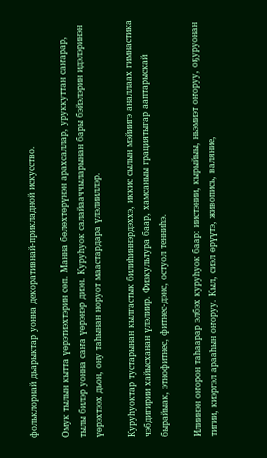фольклорнай дьарыктар уонна декоративнай-прикладной искусство.

Омук тылын кытта үөрэтиэхтэрин сөп. Манна бөлөхтөрүнэн арахсаллар, уруккуттан саҥарар, тылы билэр уонна саҥа үөрэнэр диэн. Куруһуок салайааччыларынан бары бэйэлэрин идэлэринэн үөрэхтээх дьон, ону таһынан норуот маастардара үлэлииллэр.

Куруһуоктар тустарынан кылгастык билиһиннэрдэххэ, иккис сылын мэйиигэ аналлаах гимнастика чэбдигирии хайысханан үлэлиир. Физкультура баар, хамсаныы грациятыгар ааптарыскай бырайыак, этнофитнес, фитнес-дэнс, остуол тенниһэ.

Илиинэн оҥорон таһаарар элбэх куруһуок баар: иистэнии, кырыйыы, ньэмиэт оҥоруу, оҕуруонан тигии, киэргэл арааһын оҥоруу. Кыл, сиэл өрүүтэ, живопись, валяние,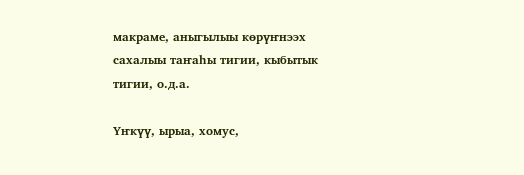макраме, аныгылыы көрүҥнээх сахалыы таҥаһы тигии, кыбытык тигии, о.д.а.

Үҥкүү, ырыа, хомус,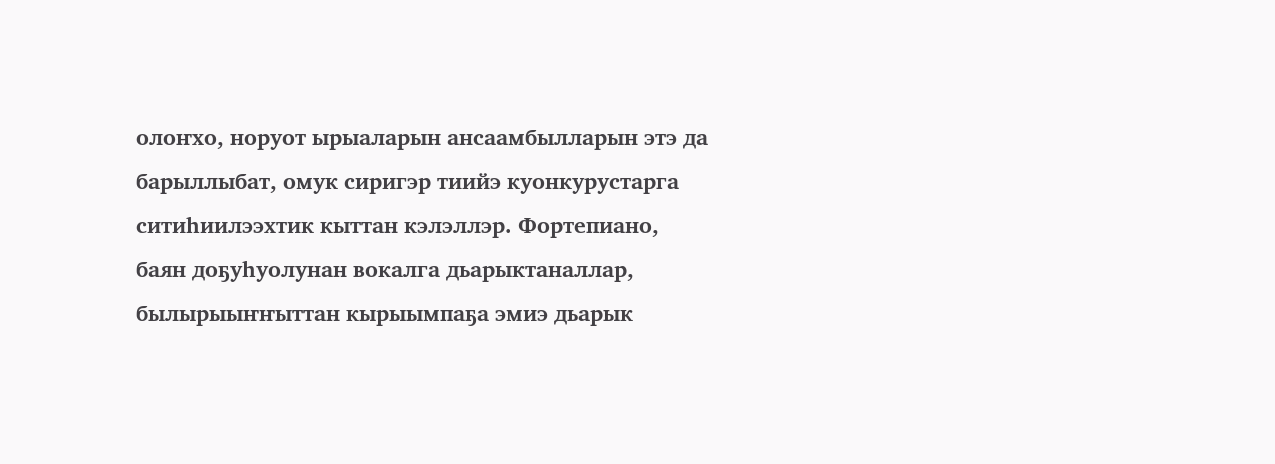олоҥхо, норуот ырыаларын ансаамбылларын этэ да барыллыбат, омук сиригэр тиийэ куонкурустарга ситиһиилээхтик кыттан кэлэллэр. Фортепиано, баян доҕуһуолунан вокалга дьарыктаналлар, былырыыҥҥыттан кырыымпаҕа эмиэ дьарык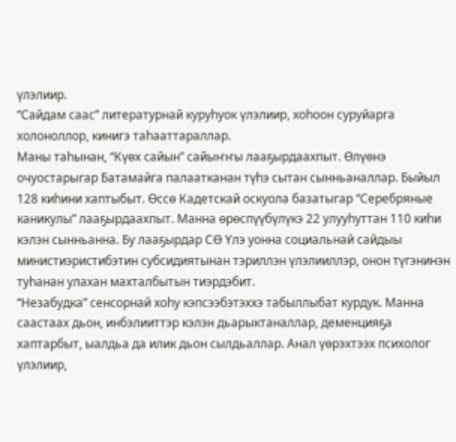үлэлиир.
“Сайдам саас” литературнай куруһуок үлэлиир, хоһоон суруйарга холоноллор, кинигэ таһааттараллар.
Маны таһынан, “Күөх сайын” сайыҥҥы лааҕырдаахпыт. Өлүөнэ очуостарыгар Батамайга палаатканан түһэ сытан сынньаналлар. Быйыл 128 киһини хаптыбыт. Өссө Кадетскай оскуола базатыгар “Серебряные каникулы” лааҕырдаахпыт. Манна өрөспүүбүлүкэ 22 улууһуттан 110 киһи кэлэн сынньанна. Бу лааҕырдар СӨ Үлэ уонна социальнай сайдыы министиэристибэтин субсидиятынан тэриллэн үлэлииллэр, онон түгэнинэн туһанан улахан махталбытын тиэрдэбит.
“Незабудка” сенсорнай хоһу кэпсээбэтэххэ табыллыбат курдук. Манна саастаах дьон, инбэлииттэр кэлэн дьарыктаналлар, деменцияҕа хаптарбыт, ыалдьа да илик дьон сылдьаллар. Анал үөрэхтээх психолог үлэлиир,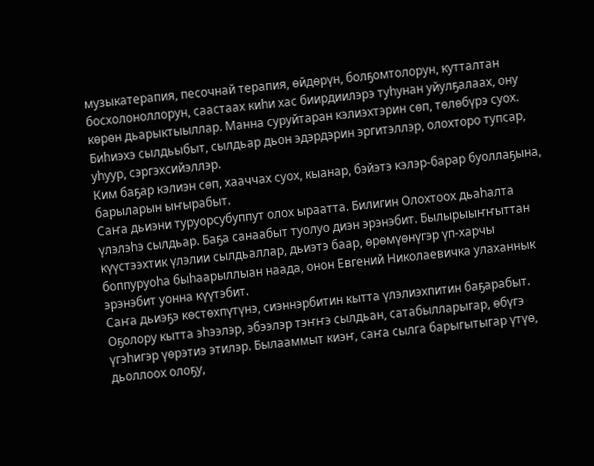музыкатерапия, песочнай терапия, өйдөрүн, болҕомтолорун, кутталтан босхолоноллорун, саастаах киһи хас биирдиилэрэ туһунан уйулҕалаах, ону көрөн дьарыктыыллар. Манна суруйтаран кэлиэхтэрин сөп, төлөбүрэ суох.
Биһиэхэ сылдьыбыт, сылдьар дьон эдэрдэрин эргитэллэр, олохторо тупсар, уһуур, сэргэхсийэллэр.
Ким баҕар кэлиэн сөп, хааччах суох, кыанар, бэйэтэ кэлэр-барар буоллаҕына, барыларын ыҥырабыт.
Саҥа дьиэни туруорсубуппут олох ыраатта. Билигин Олохтоох дьаһалта үлэлэһэ сылдьар. Баҕа санаабыт туолуо диэн эрэнэбит. Былырыыҥҥыттан күүстээхтик үлэлии сылдьаллар, дьиэтэ баар, өрөмүөнүгэр үп-харчы боппуруоһа быһаарыллыан наада, онон Евгений Николаевичка улаханнык эрэнэбит уонна күүтэбит.
Саҥа дьиэҕэ көстөхпүтүнэ, сиэннэрбитин кытта үлэлиэхпитин баҕарабыт. Оҕолору кытта эһээлэр, эбээлэр тэҥҥэ сылдьан, сатабылларыгар, өбүгэ үгэһигэр үөрэтиэ этилэр. Былааммыт киэҥ, саҥа сылга барыгытыгар үтүө, дьоллоох олоҕу,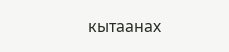кытаанах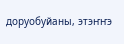доруобуйаны, этэҥҥэ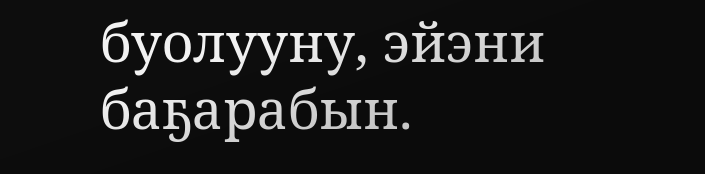буолууну, эйэни баҕарабын.